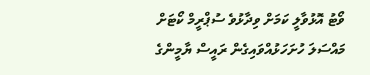ވޯޓު އޮޅުވާލީ ކަމަށް ވިދާޅުވެ ސުޕްރީމް ކޯޓަށް މައްސަލަ ހުށަހަޅުއްވައިގެން ރައީސް ޔާމީންގެ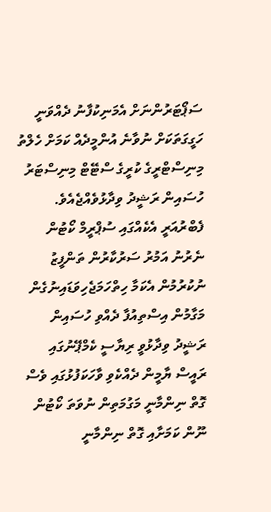ސަޕޯޓަރުންނަށް އެމަނިކުފާނު ދެއްވަނީ ހަގީގަތަކަށް ނުވާނެ އުންމީދެއް ކަމަށް ހެލްތު މިނިސްޓްރީގެ ކުރީގެ ސްޓޭޓް މިނިސްޓަރު ހުސައިން ރަޝީދު ވިދާޅުވެއްޖެއެވެ.
ފެބްރުއަރީ އެކެއްގައި ސުޕްރީމް ކޯޓުން ނެރުނު އަމުރު ސަރުކާރުން ތަންފީޒު ނުކުރުމުން އެކަމާ ހިތްހަމަޖެހިވަޑައިނުގެން މަގާމުން އިސްތިއުފާ ދެއްވި ހުސައިން ރަޝީދު ވިދާޅުވީ ރިޔާސީ ކެމްޕޭނުގައި ރައީސް ޔާމީން ދެއްކެވި ވާހަކަފުޅުގައި ވެސް ގޮތް ނިންމާނީ މަގުމަތިން ނުވަތަ ކޯޓުން ނޫން ކަމަށާއި ގޮތް ނިންމާނީ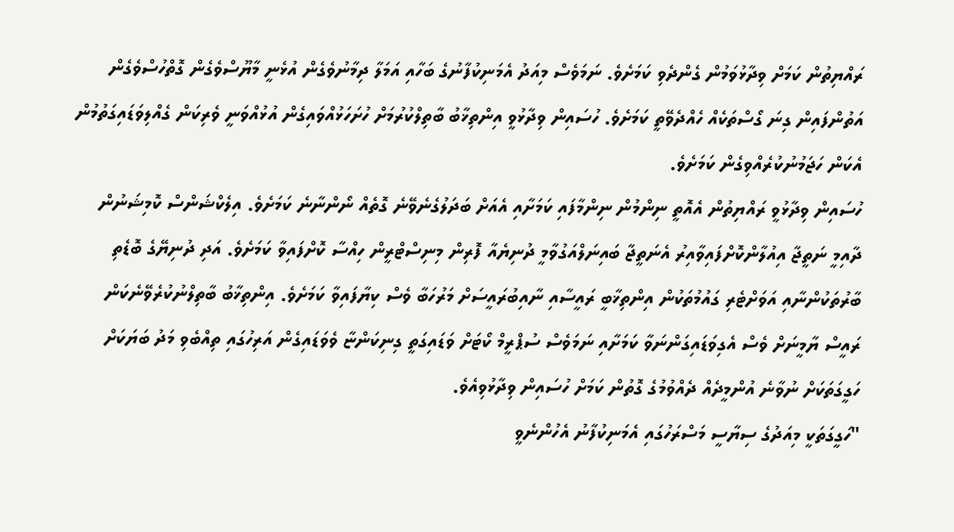ރައްޔިތުން ކަމަށް ވިދާޅުވަމުން ގެންދެވި ކަމަށެވެ. ނަމަވެސް މިއަދު އެމަނިކުފާނުގެ ބަހާއި އަމަލާ ދިމާނުވެގެން އުޅެނީ މާޔޫސްވެގެން ގޮތްހުސްވެގެން އަތުންފައިން ގިނަ ގޯސްތަކެއް ހެއްދެވޭތީ ކަމަށެވެ. ހުސައިން ވިދާޅުވީ އިންތިޚާބު ބާތިލްކުރުމަށް ހުށަހަޅުއްވައިގެން އުޅުއްވަނީ ވެރިކަން ގެއްލިވަޑައިގަތުމުން އެކަން ހަޖަމުނުކުރެއްވިގެން ކަމަށެވެ.
ހުސައިން ވިދާޅުވީ ރައްޔިތުން އެއޮތީ ނިންމުން ނިންމާފައި ކަމަށާއި އެއަށް ބަދަލުގެނެވޭނެ ގޮތެއް ނޯންނާނެ ކަމަށެވެ. އިލެކްޝަންސް ކޮމިޝަނުން ދާއިމީ ނަތީޖާ އިއުލާންކޮށްފައިވާއިރު އެނަތީޖާ ބައިނަލްއަގުވާމީ ދުނިޔެއާ ފޮރިން މިނިސްޓްރީން ހިއްސާ ކޮށްފައިވާ ކަމަށެވެ. އަދި ދުނިޔޭގެ ބޮޑެތި ބާރުތަކުންނާއި އަވަށްޓެރި ގައުމުތަކުން އިންތިޚާބީ ރައީސާއި ނާއިބުރައީސަށް މަރުހަބާ ވެސް ކިޔާފައިވާ ކަމަށެވެ. އިންތިޚާބު ބާތިލްނުކުރެވޭނެކަން ރައީސް ޔާމީނަށް ވެސް އެގިވަޑައިގަންނަވާ ކަމަށާއި ނަމަވެސް ސުޕްރީމް ކޯޓަށް ވަޑައިގަތީ ގިނިކަންޏާ ވެވަޑައިގެން އަރިހުގައި ތިއްބެވި މަދު ބަޔަކަށް ހަގީގަތަކަށް ނުވާނެ އުންމީދެއް ދެއްވުމުގެ ގޮތުން ކަމަށް ހުސައިން ވިދާޅުވިއެވެ.
"ހަގީގަތަކީ މިއަދުގެ ސިޔާސީ މަސްރަހުގައި އެމަނިކުފާނު އެހުންނެވީ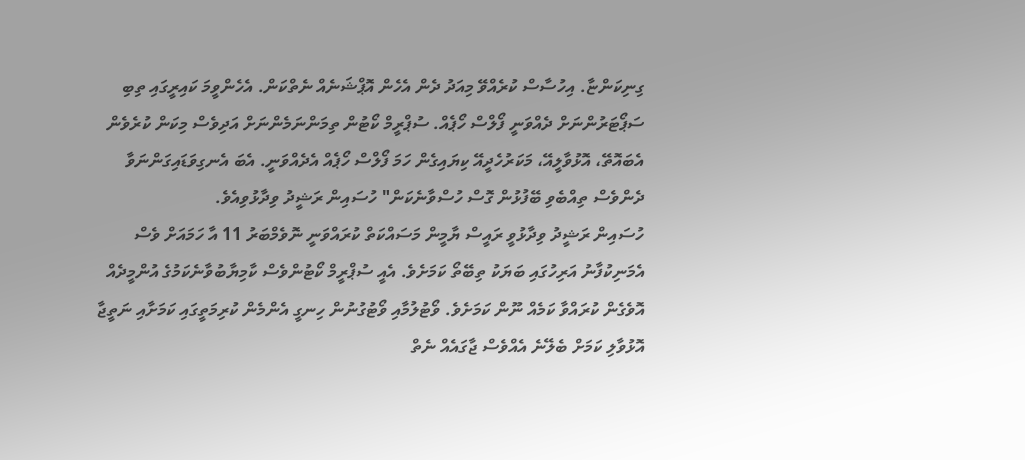ގިނިކަންޏާ. އިހުސާސް ކުރެއްވޭ މިއަދު ދެން އެހެން އޮޕްޝަނެއް ނެތްކަން. އެހެންވީމަ ކައިރީގައި ތިބި ސަޕޯޓަރުންނަށް ދެއްވަނީ ފޯލްސް ހޯޕެއް. ސުޕްރީމް ކޯޓުން ތިމަންނަމެންނަށް އަދިވެސް މިކަން ކުރެވެން އެބައޮތޭ، އޮޅުވާލީއޭ، މަކަރުހެދީއޭ ކިޔައިގެން ހަމަ ފޯލްސް ހޯޕެއް އެދެއްވަނީ. އެބަ އެނގިވަޑައިގަންނަވާ ދެންވެސް ތިއްބެވި ބޭފުޅުން ގޮސް ހުސްވާނެކަން" ހުސައިން ރަޝީދު ވިދާޅުވިއެވެ.
ހުސައިން ރަޝީދު ވިދާޅުވީ ރައީސް ޔާމީން މަސައްކަތް ކުރައްވަނީ ނޮވެމްބަރު 11 އާ ހަމައަށް ވެސް އެމަނިކުފާނު އަރިހުގައި ބަޔަކު ތިބޭތޯ ކަމަށެވެ. އެއީ ސުޕްރީމް ކޯޓުންވެސް ކާމިޔާބުވާނެކަމުގެ އުންމީދެއް އޮވެގެން ކުރައްވާ ކަމެއް ނޫން ކަމަށެވެ. ވޯޓުލުމާއި ވޯޓުގުނުން ހިނގީ އެންމެން ކުރިމަތީގައި ކަމަށާއި ނަތީޖާ އޮޅުވާލި ކަމަށް ބެލޭނެ އެއްވެސް ޖާގައެއް ނެތް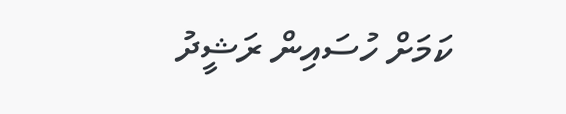ކަމަށް ހުސައިން ރަޝީދު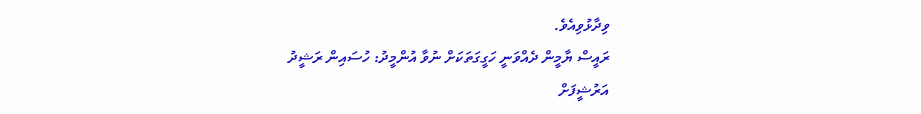ވިދާޅުވިއެވެ.
ރައީސް ޔާމީން ދެއްވަނީ ހަގީގަތަކަށް ނުވާ އުންމީދު: ހުސައިން ރަޝީދު
އަރުޝީފަށް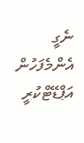ނެގީ
އެންމެފަހުން އަޕްޑޭޓްކުރީ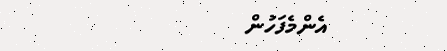އެންމެފަހުން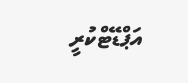އަޕްޑޭޓްކުރީ